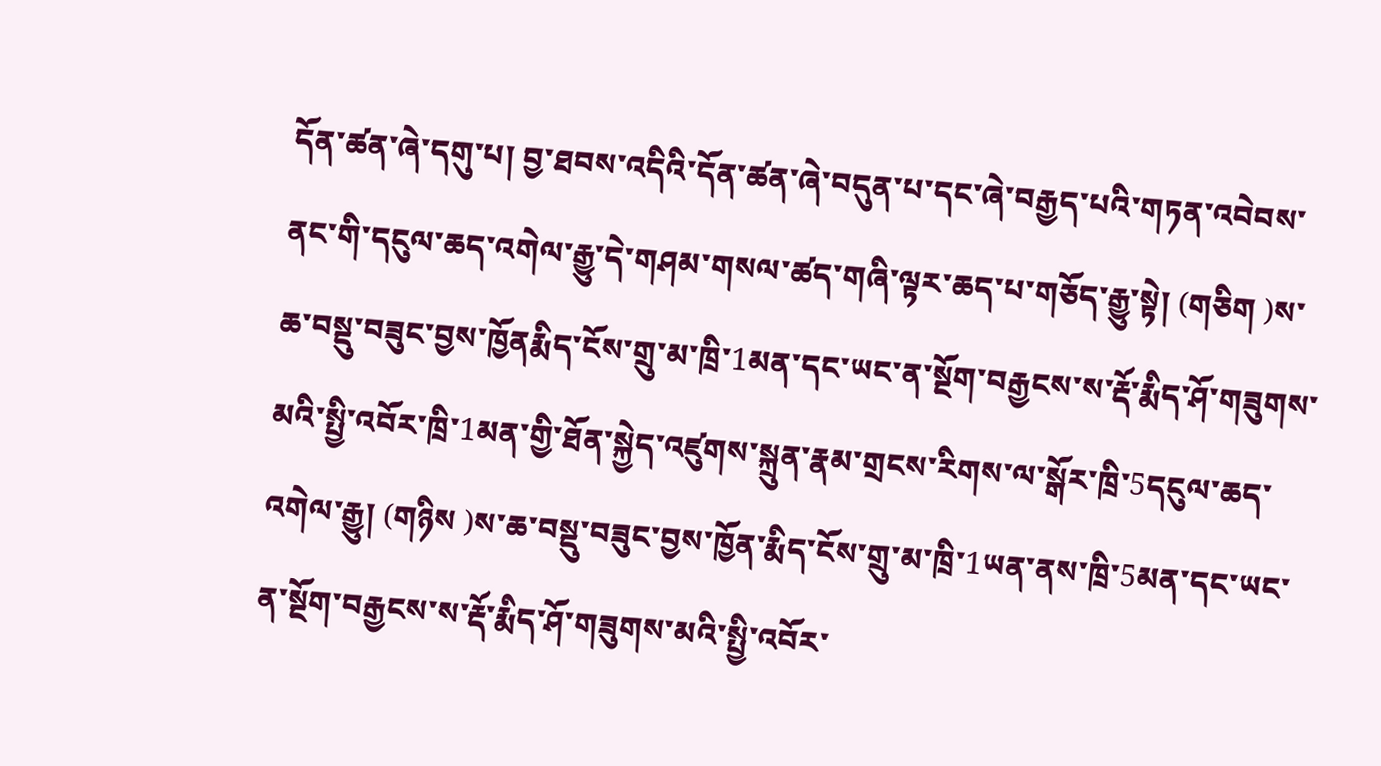དོན་ཚན་ཞེ་དགུ་པ། བྱ་ཐབས་འདིའི་དོན་ཚན་ཞེ་བདུན་པ་དང་ཞེ་བརྒྱད་པའི་གཏན་འབེབས་ནང་གི་དངུལ་ཆད་འགེལ་རྒྱུ་དེ་གཤམ་གསལ་ཚད་གཞི་ལྟར་ཆད་པ་གཅོད་རྒྱུ་སྟེ། (གཅིག )ས་ཆ་བསྡུ་བཟུང་བྱས་ཁྱོནརྨིད་ངོས་གྲུ་མ་ཁྲི་1མན་དང་ཡང་ན་སྔོག་བརྒྱངས་ས་རྡོ་རྨིད་ཤོ་གཟུགས་མའི་སྤྱི་འབོར་ཁྲི་1མན་གྱི་ཐོན་སྐྱེད་འཛུགས་སྐྲུན་རྣམ་གྲངས་རིགས་ལ་སྒོར་ཁྲི་5དངུལ་ཆད་འགེལ་རྒྱུ། (གཉིས )ས་ཆ་བསྡུ་བཟུང་བྱས་ཁྱོན་རྨིད་ངོས་གྲུ་མ་ཁྲི་1ཡན་ནས་ཁྲི་5མན་དང་ཡང་ན་སྔོག་བརྒྱངས་ས་རྡོ་རྨིད་ཤོ་གཟུགས་མའི་སྤྱི་འབོར་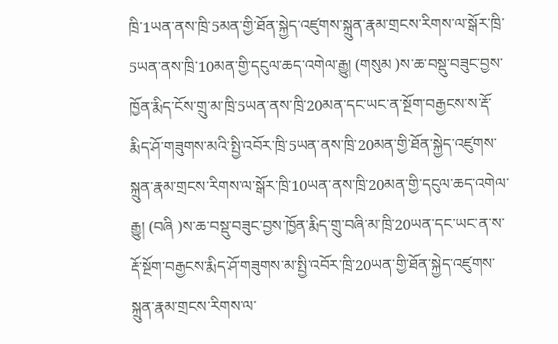ཁྲི་1ཡན་ནས་ཁྲི་5མན་གྱི་ཐོན་སྐྱེད་འཛུགས་སྐྲུན་རྣམ་གྲངས་རིགས་ལ་སྒོར་ཁྲི་5ཡན་ནས་ཁྲི་10མན་གྱི་དངུལ་ཆད་འགེལ་རྒྱུ། (གསུམ )ས་ཆ་བསྡུ་བཟུང་བྱས་ཁྱོན་རྨིད་ངོས་གྲུ་མ་ཁྲི་5ཡན་ནས་ཁྲི་20མན་དང་ཡང་ན་སྔོག་བརྒྱངས་ས་རྡོ་རྨིད་ཤོ་གཟུགས་མའི་སྤྱི་འབོར་ཁྲི་5ཡན་ནས་ཁྲི་20མན་གྱི་ཐོན་སྐྱེད་འཛུགས་སྐྲུན་རྣམ་གྲངས་རིགས་ལ་སྒོར་ཁྲི་10ཡན་ནས་ཁྲི་20མན་གྱི་དངུལ་ཆད་འགེལ་རྒྱུ། (བཞི )ས་ཆ་བསྡུ་བཟུང་བྱས་ཁྱོན་རྨིད་གྲུ་བཞི་མ་ཁྲི་20ཡན་དང་ཡང་ན་ས་རྡོ་སྔོག་བརྒྱངས་རྨིད་ཤོ་གཟུགས་མ་སྤྱི་འབོར་ཁྲི་20ཡན་གྱི་ཐོན་སྐྱེད་འཛུགས་སྐྲུན་རྣམ་གྲངས་རིགས་ལ་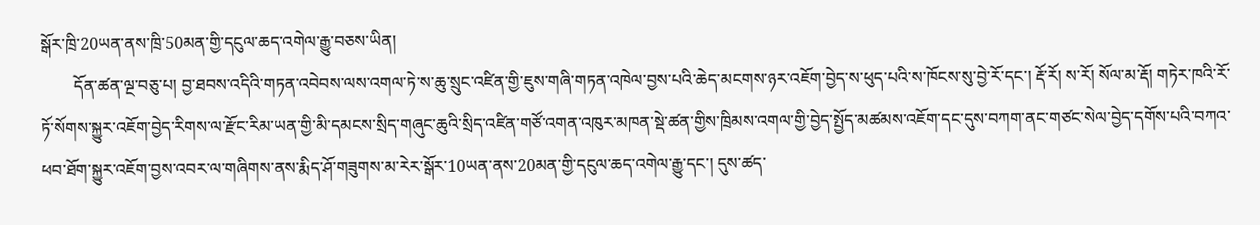སྒོར་ཁྲི་20ཡན་ནས་ཁྲི་50མན་གྱི་དངུལ་ཆད་འགེལ་རྒྱུ་བཅས་ཡིན།
        དོན་ཚན་ལྔ་བཅུ་པ། བྱ་ཐབས་འདིའི་གཏན་འབེབས་ལས་འགལ་ཏེ་ས་ཆུ་སྲུང་འཛིན་གྱི་ཇུས་གཞི་གཏན་འཁེལ་བྱས་པའི་ཆེད་མངགས་ཉར་འཇོག་བྱེད་ས་ཕུད་པའི་ས་ཁོངས་སུ་བྱེ་རོ་དང་། རྡོ་རོ། ས་རོ། སོལ་མ་རྡོ། གཏེར་ཁའི་རོ་ཏོ་སོགས་སྐྱུར་འཇོག་བྱེད་རིགས་ལ་རྫོང་རིམ་ཡན་གྱི་མི་དམངས་སྲིད་གཞུང་ཆུའི་སྲིད་འཛིན་གཙོ་འགན་འཁུར་མཁན་སྡེ་ཚན་གྱིས་ཁྲིམས་འགལ་གྱི་བྱེད་སྤྱོད་མཚམས་འཇོག་དང་དུས་བཀག་ནང་གཙང་སེལ་བྱེད་དགོས་པའི་བཀའ་ཕབ་ཐོག་སྐྱུར་འཇོག་བྱས་འབར་ལ་གཞིགས་ནས་རྨིད་ཤོ་གཟུགས་མ་རེར་སྒོར་10ཡན་ནས་20མན་གྱི་དངུལ་ཆད་འགེལ་རྒྱུ་དང་། དུས་ཚད་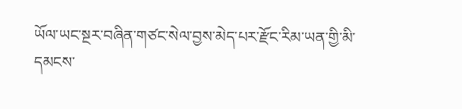ཡོལ་ཡང་སྔར་བཞིན་གཙང་སེལ་བྱས་མེད་པར་རྫོང་རིམ་ཡན་གྱི་མི་དམངས་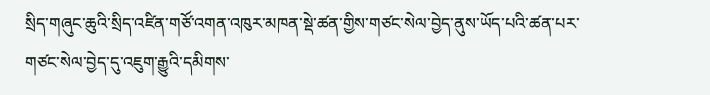སྲིད་གཞུང་ཆུའི་སྲིད་འཛིན་གཙོ་འགན་འཁུར་མཁན་སྡེ་ཚན་གྱིས་གཙང་སེལ་བྱེད་ནུས་ཡོད་པའི་ཚན་པར་གཙང་སེལ་བྱེད་དུ་འཇུག་རྒྱུའི་དམིགས་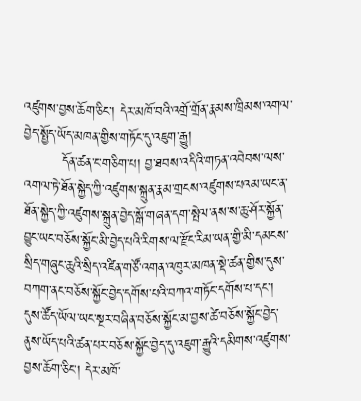འཛུགས་བྱས་ཆོག་ཅིང་། དེར་མཁོ་བའི་འགྲོ་གྲོན་རྣམས་ཁྲིམས་འགལ་བྱེད་སྤྱོད་ཡོད་མཁན་གྱིས་གཏོང་དུ་འཇུག་རྒྱུ།
        དོན་ཚན་ང་གཅིག་པ། བྱ་ཐབས་འདིའི་གཏན་འབེབས་ལས་འགལ་ཏེ་ཐོན་སྐྱེད་ཀྱི་འཛུགས་སྐྲུན་རྣམ་གྲངས་འཛུགས་པའམ་ཡང་ན་ཐོན་སྐྱེད་ཀྱི་འཛུགས་སྐྲུན་བྱེད་སྒོ་གཞན་དག་སྤེལ་ནས་ས་ཆུ་ཤོར་སྐྱོན་བྱུང་ཡང་བཅོས་སྐྱོང་མི་བྱེད་པའི་རིགས་ལ་རྫོང་རིམ་ཡན་གྱི་མི་དམངས་སྲིད་གཞུང་ཆུའི་སྲིད་འཛིན་གཙོ་འགན་འཁུར་མཁན་སྡེ་ཚན་གྱིས་དུས་བཀག་ནང་བཅོས་སྐྱོང་བྱེད་དགོས་པའི་བཀའ་གཏོང་དགོས་པ་དང་། དུས་ཚོད་ཡོལ་ཡང་སྔར་བཞིན་བཅོས་སྐྱོང་མ་བྱས་ཚེ་བཅོས་སྐྱོང་བྱེད་ནུས་ཡོད་པའི་ཚན་པར་བཅོས་སྐྱོང་བྱེད་དུ་འཇུག་རྒྱུའི་དམིགས་འཛུགས་བྱས་ཆོག་ཅིང་། དེར་མཁོ་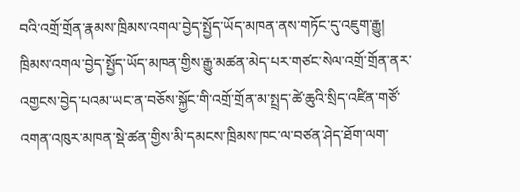བའི་འགྲོ་གྲོན་རྣམས་ཁྲིམས་འགལ་བྱེད་སྤྱོད་ཡོད་མཁན་ནས་གཏོང་དུ་འཇུག་རྒྱུ། ཁྲིམས་འགལ་བྱེད་སྤྱོད་ཡོད་མཁན་གྱིས་རྒྱུ་མཚན་མེད་པར་གཙང་སེལ་འགྲོ་གྲོན་ནར་འགྱངས་བྱེད་པའམ་ཡང་ན་བཅོས་སྐྱོང་གི་འགྲོ་གྲོན་མ་སྤྲད་ཚེ་ཆུའི་སྲིད་འཛིན་གཙོ་འགན་འཁུར་མཁན་སྡེ་ཚན་གྱིས་མི་དམངས་ཁྲིམས་ཁང་ལ་བཙན་ཤེད་ཐོག་ལག་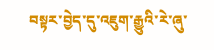བསྟར་བྱེད་དུ་འཇུག་རྒྱུའི་རེ་ཞུ་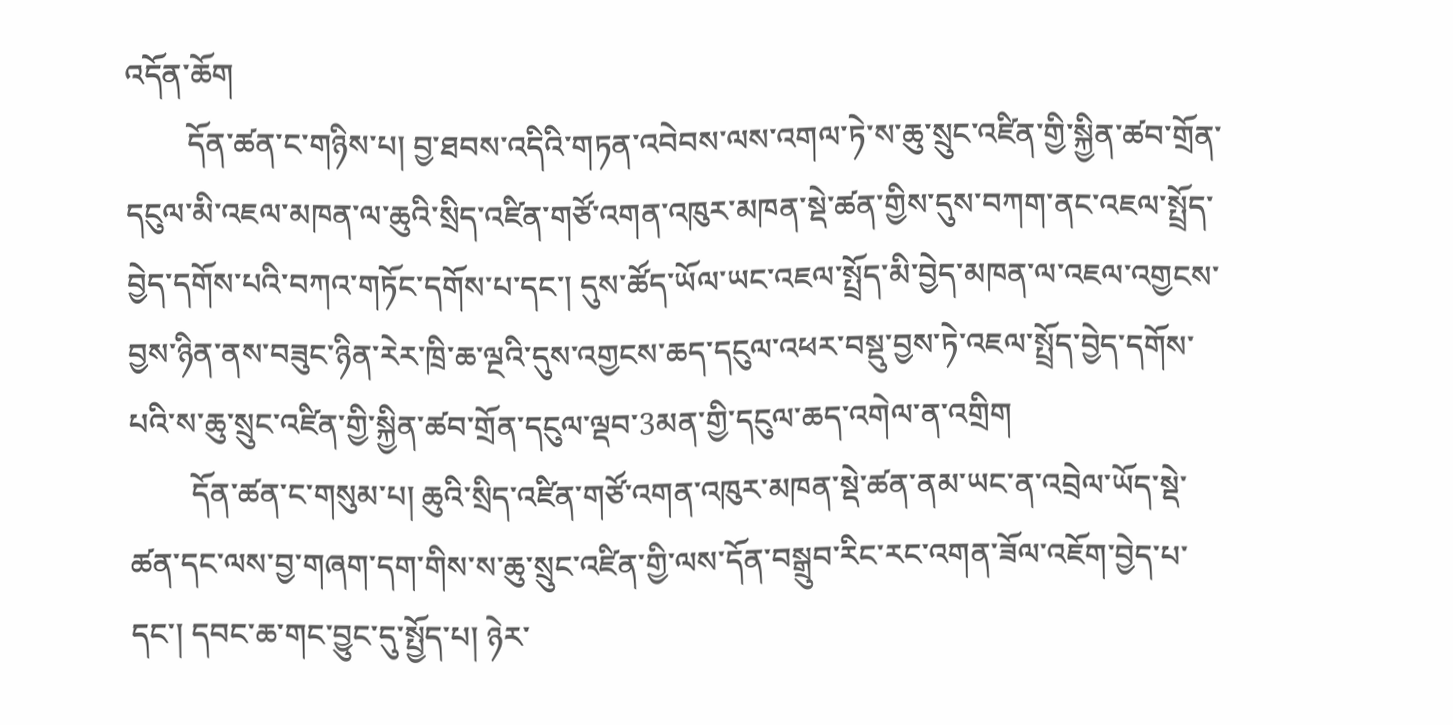འདོན་ཆོག
        དོན་ཚན་ང་གཉིས་པ། བྱ་ཐབས་འདིའི་གཏན་འབེབས་ལས་འགལ་ཏེ་ས་ཆུ་སྲུང་འཛིན་གྱི་སྐྱིན་ཚབ་གྲོན་དངུལ་མི་འཇལ་མཁན་ལ་ཆུའི་སྲིད་འཛིན་གཙོ་འགན་འཁུར་མཁན་སྡེ་ཚན་གྱིས་དུས་བཀག་ནང་འཇལ་སྤྲོད་བྱེད་དགོས་པའི་བཀའ་གཏོང་དགོས་པ་དང་། དུས་ཚོད་ཡོལ་ཡང་འཇལ་སྤྲོད་མི་བྱེད་མཁན་ལ་འཇལ་འགྱངས་བྱས་ཉིན་ནས་བཟུང་ཉིན་རེར་ཁྲི་ཆ་ལྔའི་དུས་འགྱངས་ཆད་དངུལ་འཕར་བསྡུ་བྱས་ཏེ་འཇལ་སྤྲོད་བྱེད་དགོས་པའི་ས་ཆུ་སྲུང་འཛིན་གྱི་སྐྱིན་ཚབ་གྲོན་དངུལ་ལྡབ་3མན་གྱི་དངུལ་ཆད་འགེལ་ན་འགྲིག
        དོན་ཚན་ང་གསུམ་པ། ཆུའི་སྲིད་འཛིན་གཙོ་འགན་འཁུར་མཁན་སྡེ་ཚན་ནམ་ཡང་ན་འབྲེལ་ཡོད་སྡེ་ཚན་དང་ལས་བྱ་གཞག་དག་གིས་ས་ཆུ་སྲུང་འཛིན་གྱི་ལས་དོན་བསྒྲུབ་རིང་རང་འགན་ཟོལ་འཇོག་བྱེད་པ་དང་། དབང་ཆ་གང་བྱུང་དུ་སྤྱོད་པ། ཉེར་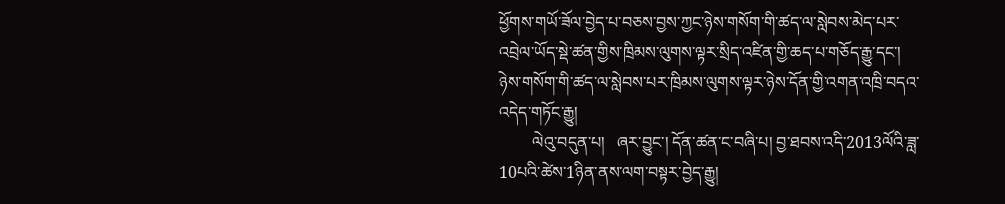ཕྱོགས་གཡོ་ཟོལ་བྱེད་པ་བཅས་བྱས་ཀྱང་ཉེས་གསོག་གི་ཚད་ལ་སླེབས་མེད་པར་འབྲེལ་ཡོད་སྡེ་ཚན་གྱིས་ཁྲིམས་ལུགས་ལྟར་སྲིད་འཛིན་གྱི་ཆད་པ་གཅོད་རྒྱུ་དང་། ཉེས་གསོག་གི་ཚད་ལ་སླེབས་པར་ཁྲིམས་ལུགས་ལྟར་ཉེས་དོན་གྱི་འགན་འཁྲི་བདའ་འདེད་གཏོང་རྒྱུ།
        ལེའུ་བདུན་པ།   ཞར་བྱུང་། དོན་ཚན་ང་བཞི་པ། བྱ་ཐབས་འདི་2013ལོའི་ཟླ་10པའི་ཚེས་1ཉིན་ནས་ལག་བསྟར་བྱེད་རྒྱུ།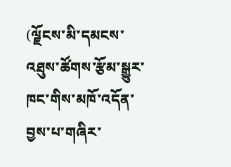(ལྗོངས་མི་དམངས་འཐུས་ཚོགས་རྩོམ་སྒྱུར་ཁང་གིས་མཁོ་འདོན་བྱས་པ་གཞིར་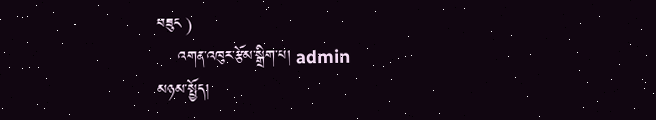བཟུང )
    འགན་འཁུར་རྩོམ་སྒྲིག་པ། admin
མཉམ་སྤྱོད།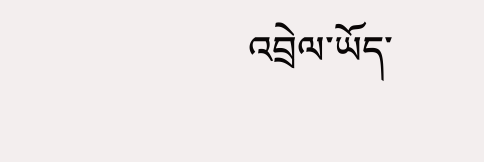འབྲེལ་ཡོད་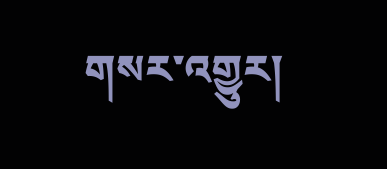གསར་འགྱུར།